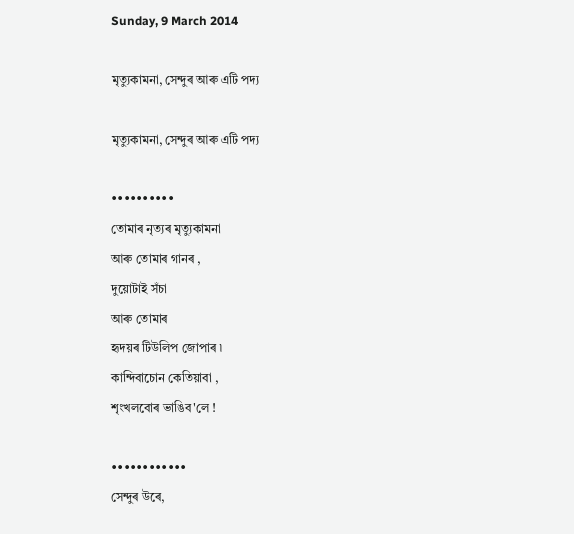Sunday, 9 March 2014

মৃত্যুকামনা, সেন্দুৰ আৰু এটি পদ্য

মৃত্যুকামনা, সেন্দুৰ আৰু এটি পদ্য

••••••••••
তোমাৰ নৃত্যৰ মৃত্যুকামনা
আৰু তোমাৰ গানৰ ,
দুয়োটাই সঁচা
আৰু তোমাৰ
হৃদয়ৰ টিউলিপ জোপাৰ ৷
কান্দিবাচোন কেতিয়াবা ,
শৃংখলবোৰ ভাঙিব'লে !

••••••••••••
সেন্দুৰ উৰে,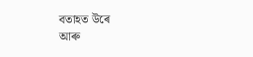বতাহত উৰে
আৰু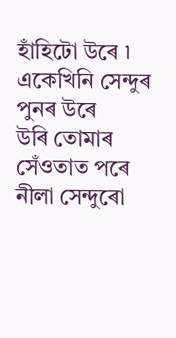হাঁহিটো উৰে ৷
একেখিনি সেন্দুৰ পুনৰ উৰে
উৰি তোমাৰ সেঁওতাত পৰে
নীলা সেন্দুৰো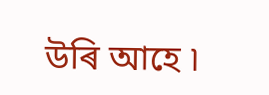উৰি আহে ৷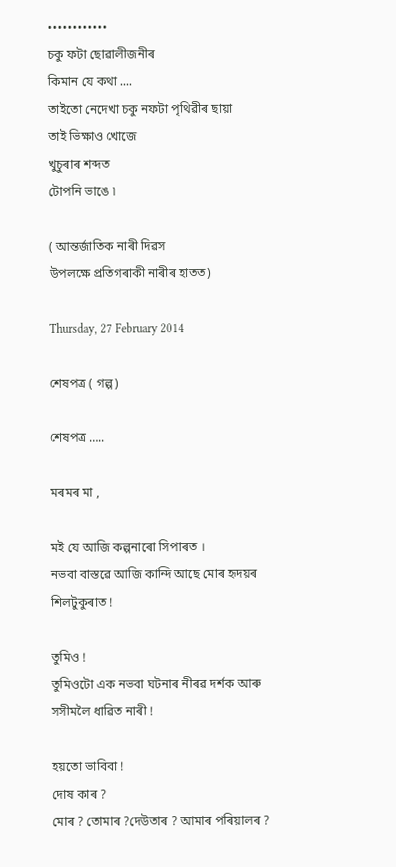••••••••••••
চকু ফটা ছোৱালীজনীৰ
কিমান যে কথা ....
তাইতো নেদেখা চকু নফটা পৃথিৱীৰ ছায়া
তাই ভিক্ষাও খোজে
খুচুৰাৰ শব্দত
টোপনি ভাঙে ৷

( আন্তৰ্জাতিক নাৰী দিৱস
উপলক্ষে প্ৰতিগৰাকী নাৰীৰ হাতত)

Thursday, 27 February 2014

শেষপত্ৰ ( গল্প)

শেষপত্ৰ …..

মৰমৰ মা ,

মই যে আজি কল্পনাৰো সিপাৰত ।
নভবা বাস্তৱে আজি কান্দি আছে মোৰ হৃদয়ৰ
শিলটুকুৰাত !

তুমিও !
তুমিওটো এক নভবা ঘটনাৰ নীৰৱ দৰ্শক আৰু
সসীমলৈ ধাৱিত নাৰী !

হয়তো ভাবিবা !
দোষ কাৰ ?
মোৰ ? তোমাৰ ?দেউতাৰ ? আমাৰ পৰিয়ালৰ ?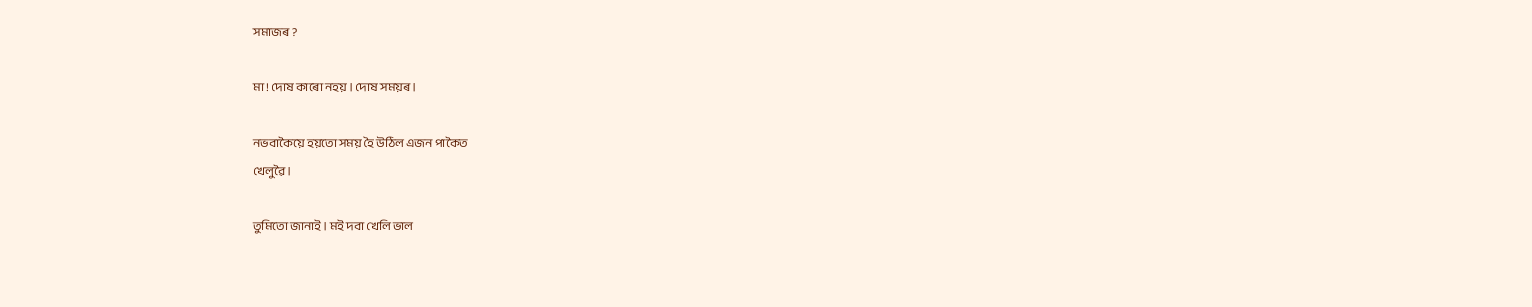সমাজৰ ?

মা ! দোষ কাৰো নহয় । দোষ সময়ৰ ।

নভবাকৈয়ে হয়তো সময় হৈ উঠিল এজন পাকৈত
খেলুৱৈ ।

তুমিতো জানাই । মই দবা খেলি ভাল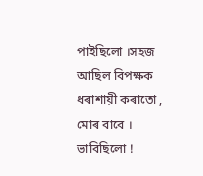পাইছিলো ।সহজ আছিল বিপক্ষক
ধৰাশায়ী কৰাতো , মোৰ বাবে ।
ভাবিছিলো !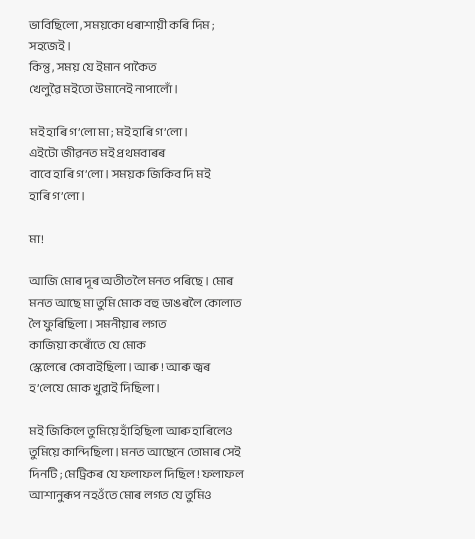ভাবিছিলো , সময়কো ধৰাশায়ী কৰি দিম ;
সহজেই ।
কিন্তু , সময় যে ইমান পাকৈত
খেলুৱৈ মইতো উমানেই নাপালোঁ ।

মই হাৰি গ’লো মা ; মই হাৰি গ’লো ।
এইটো জীৱনত মই প্ৰথমবাৰৰ
বাবে হাৰি গ’লো । সময়ক জিকিব দি মই
হাৰি গ’লো ।

মা!

আজি মোৰ দূৰ অতীতলৈ মনত পৰিছে । মোৰ
মনত আছে মা তুমি মোক বহু ডাঙৰলৈ কোলাত
লৈ ফুৰিছিলা । সমনীয়াৰ লগত
কাজিয়া কৰোঁতে যে মোক
স্কেলেৰে কোবাইছিলা । আৰু ! আৰু জ্বৰ
হ’লেযে মোক খুৱাই দিছিলা ।

মই জিকিলে তুমিয়ে হাঁহিছিলা আৰু হাৰিলেও
তুমিয়ে কান্দিছিলা । মনত আছেনে তোমাৰ সেই
দিনটি ; মেট্ৰিকৰ যে ফলাফল দিছিল ! ফলাফল
আশানুৰূপ নহওঁতে মোৰ লগত যে তুমিও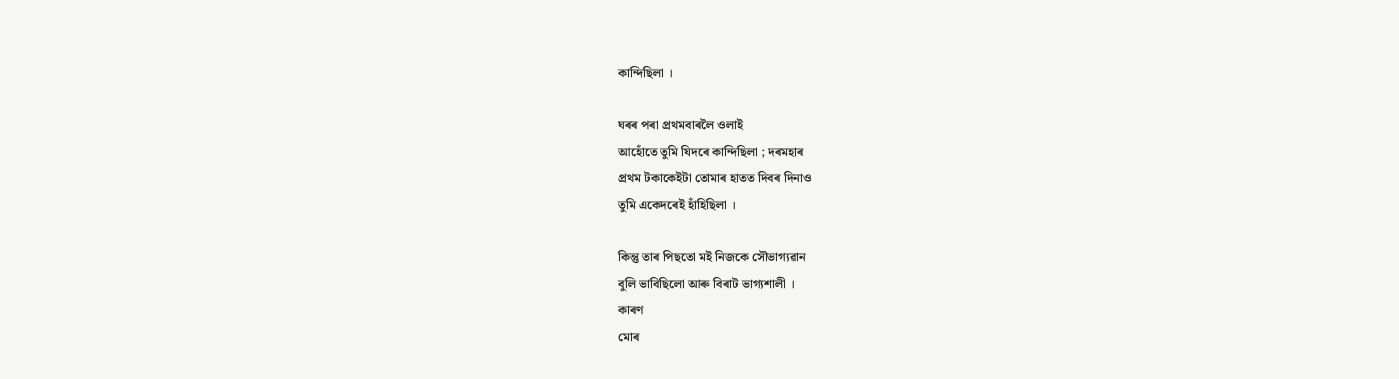কান্দিছিলা ।

ঘৰৰ পৰা প্ৰথমবাৰলৈ ওলাই
আহোঁতে তুমি যিদৰে কান্দিছিলা ; দৰমহাৰ
প্ৰথম টকাকেইটা তোমাৰ হাতত দিবৰ দিনাও
তুমি একেদৰেই হাঁহিছিলা ।

কিন্তু তাৰ পিছতো মই নিজকে সৌভাগ্যৱান
বুলি ভাবিছিলো আৰু বিৰাট ভাগ্যশালী ।
কাৰণ
মোৰ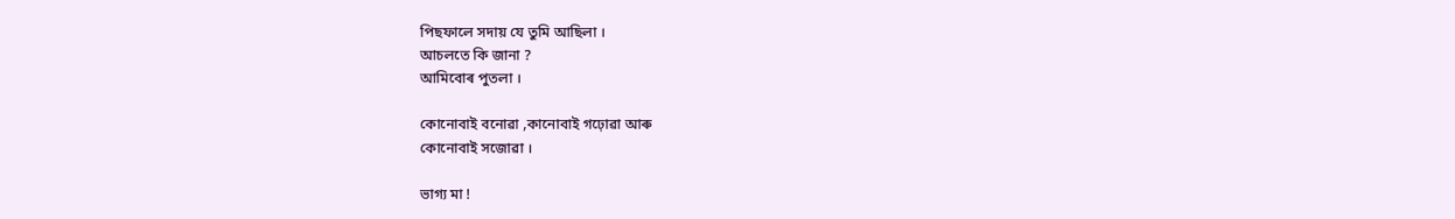পিছফালে সদায় যে তুমি আছিলা ।
আচলতে কি জানা ?
আমিবোৰ পুতলা ।

কোনোবাই বনোৱা ,কানোবাই গঢ়োৱা আৰু
কোনোবাই সজোৱা ।

ভাগ্য মা !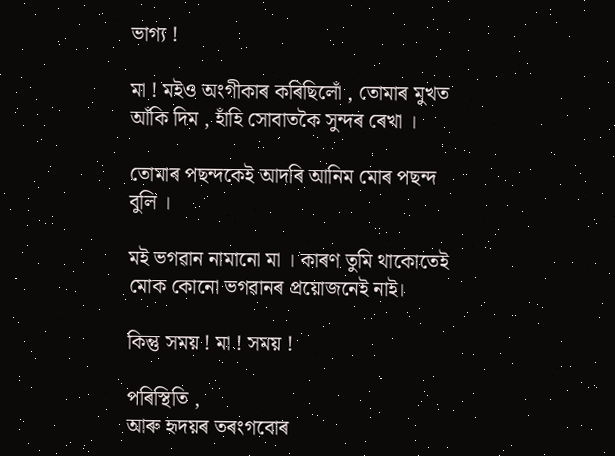ভাগ্য !

মা ! মইও অংগীকাৰ কৰিছিলোঁ , তোমাৰ মুখত
আঁকি দিম , হাঁহি সোবাতকৈ সুন্দৰ ৰেখা ।

তোমাৰ পছন্দকেই আদৰি আনিম মোৰ পছন্দ
বুলি ।

মই ভগৱান নামানো মা । কাৰণ তুমি থাকোতেই
মোক কোনো ভগৱানৰ প্ৰয়োজনেই নাই।

কিন্তু সময় ! মা ! সময় !

পৰিস্থিতি ,
আৰু হৃদয়ৰ তৰংগবোৰ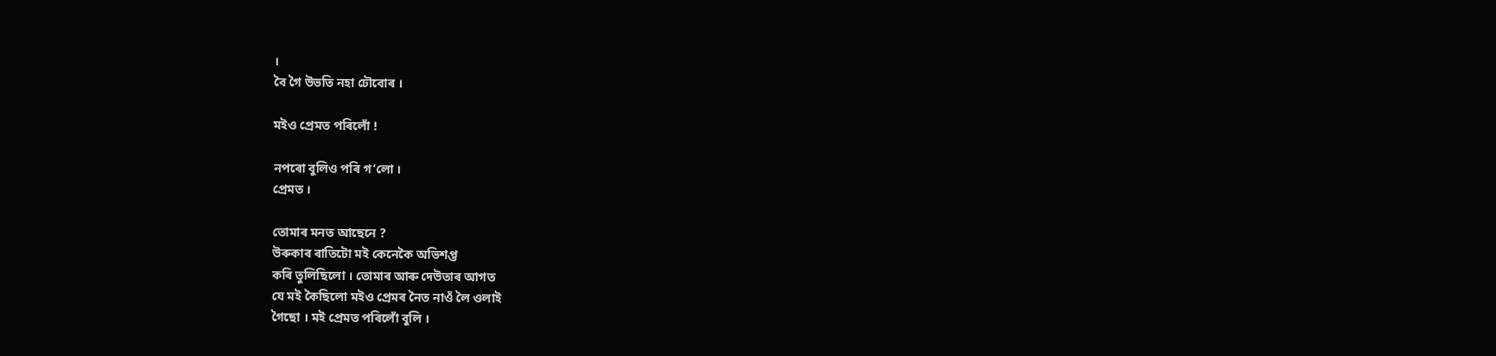।
বৈ গৈ উভতি নহা ঢৌবোৰ ।

মইও প্ৰেমত পৰিলোঁ !

নপৰো বুলিও পৰি গ’লো ।
প্ৰেমত ।

তোমাৰ মনত আছেনে ?
উৰুকাৰ ৰাতিটো মই কেনেকৈ অভিশপ্ত
কৰি তুলিছিলো । তোমাৰ আৰু দেউতাৰ আগত
যে মই কৈছিলো মইও প্ৰেমৰ নৈত নাওঁ লৈ ওলাই
গৈছো । মই প্ৰেমত পৰিলোঁ বুলি ।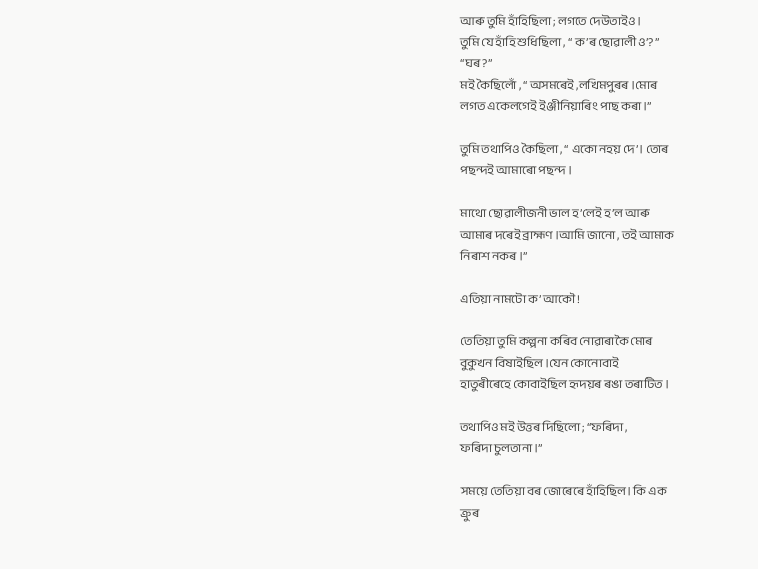আৰু তুমি হাঁহিছিলা ; লগতে দেউতাইও ।
তুমি যে হাঁহি শুধিছিলা , “ ক’ৰ ছোৱালী ও’? ”
“ঘৰ?”
মই কৈছিলোঁ , “ অসমৰেই ,লখিমপুৰৰ ।মোৰ
লগত একেলগেই ইঞ্জীনিয়াৰিং পাছ কৰা ।”

তুমি তথাপিও কৈছিলা , “ একো নহয় দে’। তোৰ
পছন্দই আমাৰো পছন্দ ।

মাথো ছোৱালীজনী ভাল হ’লেই হ’ল আৰু
আমাৰ দৰেই ব্ৰাহ্মণ ।আমি জানো , তই আমাক
নিৰাশ নকৰ ।”

এতিয়া নামটো ক’ আকৌ !

তেতিয়া তুমি কল্পনা কৰিব নোৱাৰাকৈ মোৰ
বুকুখন বিষাইছিল ।যেন কোনোবাই
হাতুৰীৰেহে কোবাইছিল হৃদয়ৰ ৰঙা তৰাটিত ।

তথাপিও মই উত্তৰ দিছিলো ; “ফৰিদা ,
ফৰিদা চুলতানা ।”

সময়ে তেতিয়া বৰ জোৰেৰে হাঁহিছিল। কি এক
ক্ৰুৰ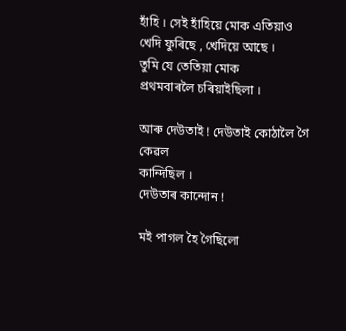হাঁহি । সেই হাঁহিয়ে মোক এতিয়াও
খেদি ফুৰিছে , খেদিয়ে আছে ।
তুমি যে তেতিয়া মোক
প্ৰথমবাৰলৈ চৰিয়াইছিলা ।

আৰু দেউতাই ! দেউতাই কোঠালৈ গৈ কেৱল
কান্দিছিল ।
দেউতাৰ কান্দোন !

মই পাগল হৈ গৈছিলো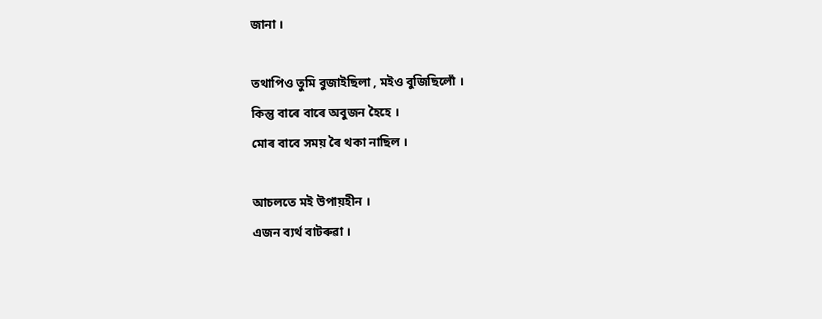জানা ।

তথাপিও তুমি বুজাইছিলা , মইও বুজিছিলোঁ ।
কিন্তু বাৰে বাৰে অবুজন হৈহে ।
মোৰ বাবে সময় ৰৈ থকা নাছিল ।

আচলতে মই উপায়হীন ।
এজন ব্যৰ্থ বাটৰুৱা ।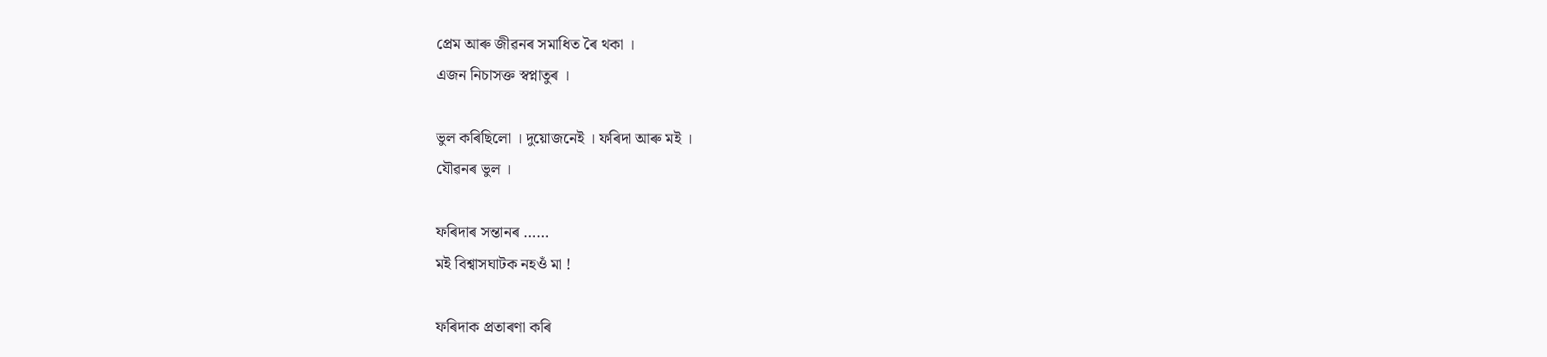প্ৰেম আৰু জীৱনৰ সমাধিত ৰৈ থকা ।
এজন নিচাসক্ত স্বপ্নাতুৰ ।

ভুল কৰিছিলো । দুয়োজনেই । ফৰিদা আৰু মই ।
যৌৱনৰ ভুল ।

ফৰিদাৰ সন্তানৰ ……
মই বিশ্বাসঘাটক নহওঁ মা !

ফৰিদাক প্ৰতাৰণা কৰি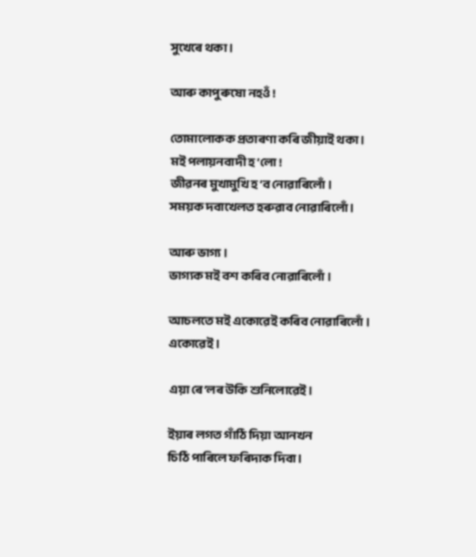সুখেৰে থকা ।

আৰু কাপুৰুষো নহওঁ !

তোমালোকক প্ৰতাৰণা কৰি জীয়াই থকা ।
মই পলায়নবাদী হ’লো !
জীৱনৰ মুখামুখি হ’ব নোৱাৰিলোঁ ।
সময়ক দবাখেলত হৰুৱাব নোৱাৰিলোঁ ।

আৰু ভাগ্য ।
ভাগ্যক মই বশ কৰিব নোৱাৰিলোঁ ।

আচলতে মই একোৱেই কৰিব নোৱাৰিলোঁ ।
একোৱেই ।

এয়া ৰে’লৰ উকি শুনিলোৱেই ।

ইয়াৰ লগত গাঁঠি দিয়া আনখন
চিঠি পাৰিলে ফৰিদাক দিবা ।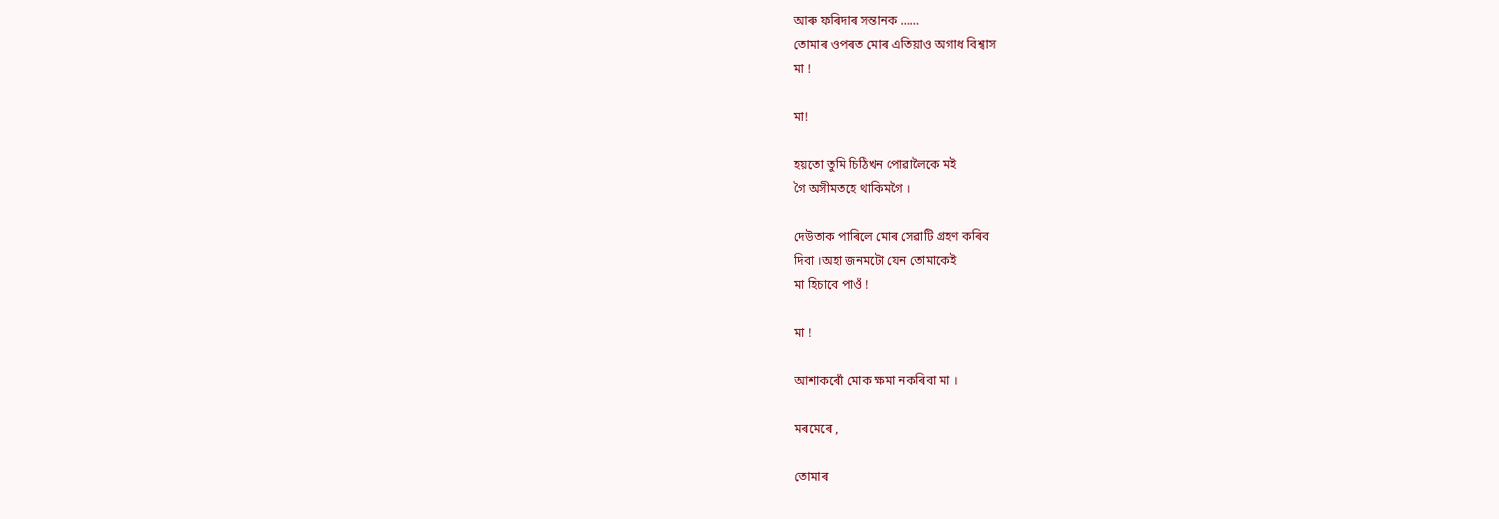আৰু ফৰিদাৰ সন্তানক ……
তোমাৰ ওপৰত মোৰ এতিয়াও অগাধ বিশ্বাস
মা !

মা!

হয়তো তুমি চিঠিখন পোৱালৈকে মই
গৈ অসীমতহে থাকিমগৈ ।

দেউতাক পাৰিলে মোৰ সেৱাটি গ্ৰহণ কৰিব
দিবা ।অহা জনমটো যেন তোমাকেই
মা হিচাবে পাওঁ !

মা !

আশাকৰোঁ মোক ক্ষমা নকৰিবা মা ।

মৰমেৰে ,

তোমাৰ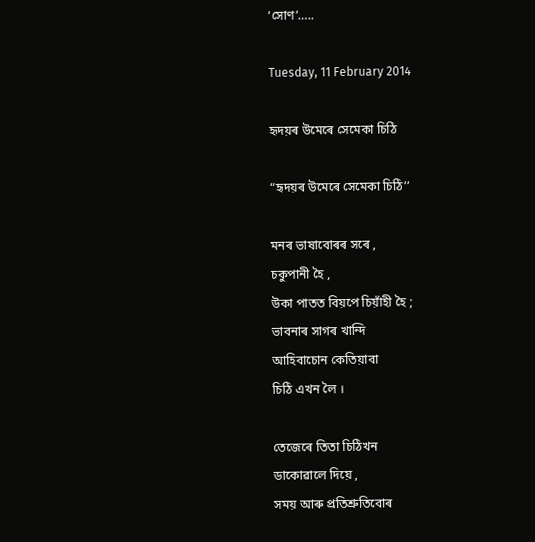‘সোণ’…..

Tuesday, 11 February 2014

হৃদয়ৰ উমেৰে সেমেকা চিঠি

“হৃদয়ৰ উমেৰে সেমেকা চিঠি’’

মনৰ ভাষাবোৰৰ সৰে ,
চকুপানী হৈ ,
উকা পাতত বিয়পে চিয়াঁহী হৈ ;
ভাবনাৰ সাগৰ খান্দি
আহিবাচোন কেতিয়াবা
চিঠি এখন লৈ ।

তেজেৰে তিতা চিঠিখন
ডাকোৱালে দিয়ে ,
সময় আৰু প্ৰতিশ্ৰুতিবোৰ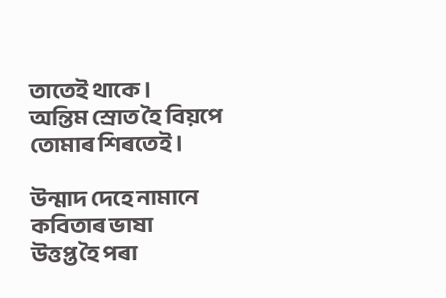তাতেই থাকে ।
অন্তিম স্ৰোত হৈ বিয়পে
তোমাৰ শিৰতেই ।

উন্মাদ দেহে নামানে
কবিতাৰ ভাষা
উত্তপ্ত হৈ পৰা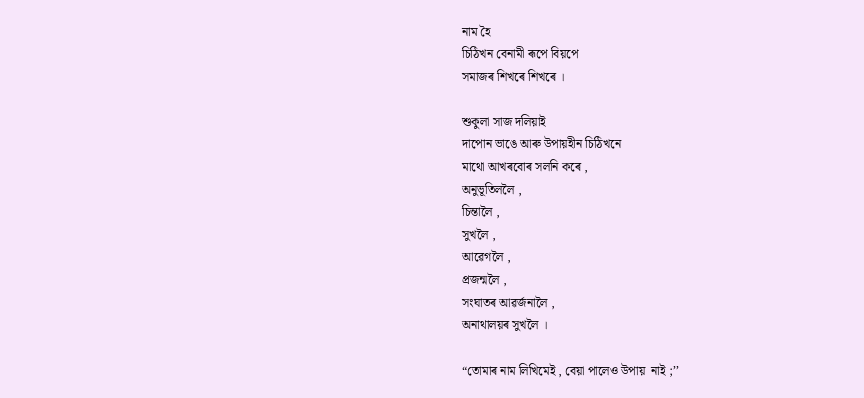নাম হৈ
চিঠিখন বেনামী ৰূপে বিয়পে
সমাজৰ শিখৰে শিখৰে ।

শুকুলা সাজ দলিয়াই
দাপোন ভাঙে আৰু উপায়হীন চিঠিখনে
মাথো আখৰবোৰ সলনি কৰে ,
অনুভূতিললৈ ,
চিন্তালৈ ,
সুখলৈ ,
আৱেগলৈ ,
প্ৰজন্মলৈ ,
সংঘাতৰ আৱৰ্জনালৈ ,
অনাথালয়ৰ সুখলৈ ।

“তোমাৰ নাম লিখিমেই , বেয়া পালেও উপায়  নাই ;’’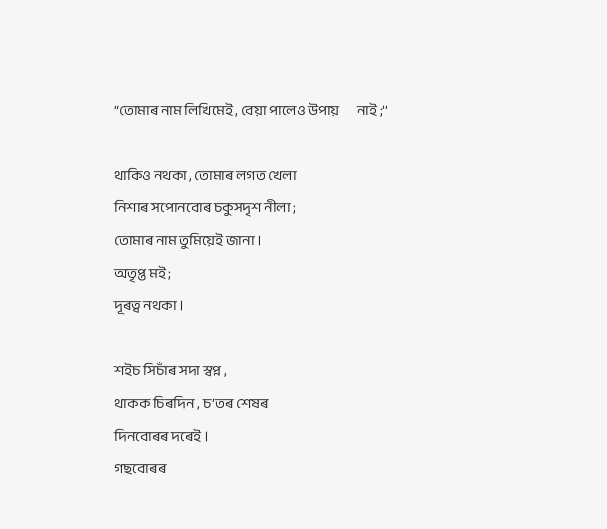“তোমাৰ নাম লিখিমেই , বেয়া পালেও উপায়       নাই ;’’

থাকিও নথকা , তোমাৰ লগত খেলা
নিশাৰ সপোনবোৰ চকুসদৃশ নীলা ;
তোমাৰ নাম তুমিয়েই জানা ।
অতৃপ্ত মই ;
দূৰত্ব নথকা ।

শইচ সিচাঁৰ সদা স্বপ্ন ,
থাকক চিৰদিন , চ’তৰ শেষৰ
দিনবোৰৰ দৰেই ।
গছবোৰৰ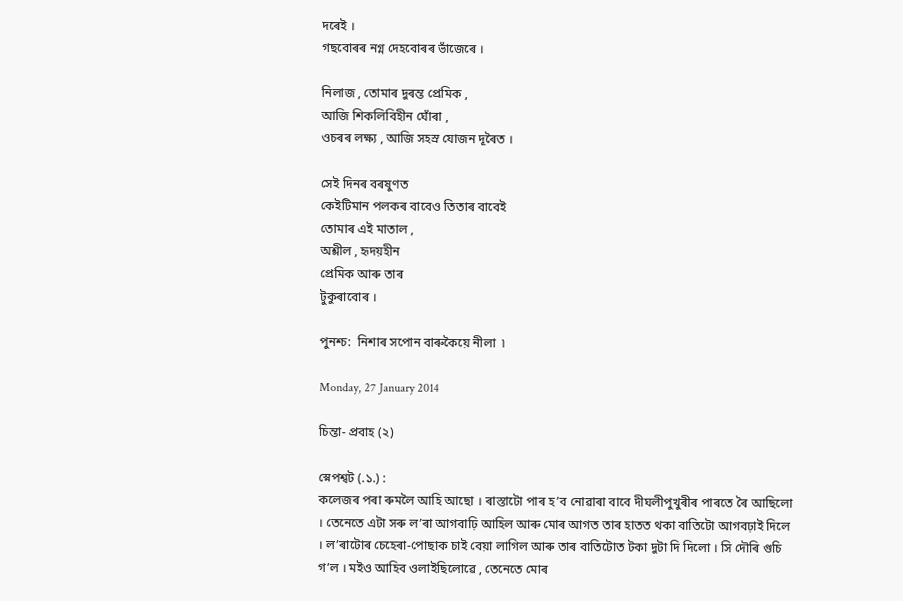দৰেই ।
গছবোৰৰ নগ্ন দেহবোৰৰ ভাঁজেৰে ।

নিলাজ , তোমাৰ দুৰন্ত প্ৰেমিক ,
আজি শিকলিবিহীন ঘোঁৰা ,
ওচৰৰ লক্ষ্য , আজি সহস্ৰ যোজন দূৰৈত ।

সেই দিনৰ বৰষুণত
কেইটিমান পলকৰ বাবেও তিতাৰ বাবেই
তোমাৰ এই মাতাল ,
অশ্লীল , হৃদয়হীন
প্ৰেমিক আৰু তাৰ
টুকুৰাবোৰ ।

পুনশ্চ:  নিশাৰ সপোন বাৰুকৈয়ে নীলা  ৷

Monday, 27 January 2014

চিন্তা- প্ৰবাহ (২)

স্নেপশ্বট (.১.) :
কলেজৰ পৰা ৰুমলৈ আহি আছো । ৰাস্তাটো পাৰ হ’ব নোৱাৰা বাবে দীঘলীপুখুৰীৰ পাৰতে ৰৈ আছিলো । তেনেতে এটা সৰু ল’ৰা আগবাঢ়ি আহিল আৰু মোৰ আগত তাৰ হাতত থকা বাতিটো আগবঢ়াই দিলে । ল’ৰাটোৰ চেহেৰা-পোছাক চাই বেয়া লাগিল আৰু তাৰ বাতিটোত টকা দুটা দি দিলো । সি দৌৰি গুচি গ’ল । মইও আহিব ওলাইছিলোৱে , তেনেতে মোৰ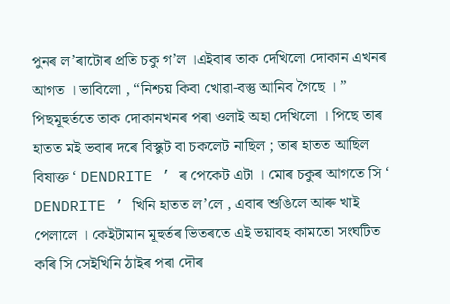পুনৰ ল’ৰাটোৰ প্ৰতি চকু গ’ল ।এইবাৰ তাক দেখিলো দোকান এখনৰ আগত । ভাবিলো , “নিশ্চয় কিবা খোৱা-বস্তু আনিব গৈছে । ” পিছমূহুৰ্ততে তাক দোকানখনৰ পৰা ওলাই অহা দেখিলো । পিছে তাৰ হাতত মই ভবাৰ দৰে বিস্কুট বা চকলেট নাছিল ; তাৰ হাতত আছিল বিষাক্ত ‘ DENDRITE ’ ৰ পেকেট এটা । মোৰ চকুৰ আগতে সি ‘ DENDRITE ’ খিনি হাতত ল’লে , এবাৰ শুঙিলে আৰু খাই পেলালে । কেইটামান মূহুৰ্তৰ ভিতৰতে এই ভয়াবহ কামতো সংঘটিত কৰি সি সেইখিনি ঠাইৰ পৰা দৌৰ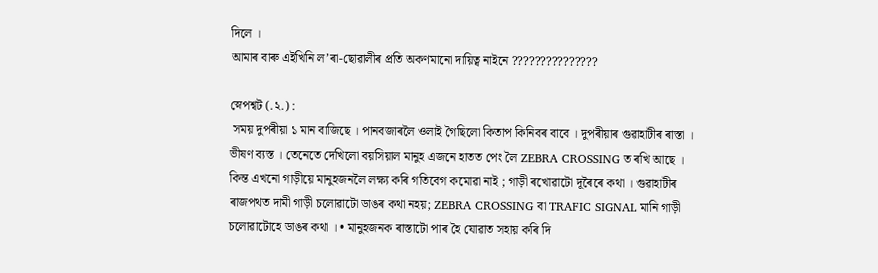দিলে ।
আমাৰ বাৰু এইখিনি ল’ৰা-ছোৱালীৰ প্ৰতি অকণমানো দায়িত্ব নাইনে ???????????????

স্নেপশ্বট (.২.) :
 সময় দুপৰীয়া ১ মান বাজিছে । পানবজাৰলৈ ওলাই গৈছিলো কিতাপ কিনিবৰ বাবে । দুপৰীয়াৰ গুৱাহাটীৰ ৰাস্তা । ভীষণ ব্যস্ত । তেনেতে দেখিলো বয়সিয়াল মানুহ এজনে হাতত পেং লৈ ZEBRA CROSSING ত ৰখি আছে । কিন্ত এখনো গাড়ীয়ে মানুহজনলৈ লক্ষ্য কৰি গতিবেগ কমোৱা নাই ; গাড়ী ৰখোৱাটো দূৰৈৰে কথা । গুৱাহাটীৰ ৰাজপথত দামী গাড়ী চলোৱাটো ডাঙৰ কথা নহয়; ZEBRA CROSSING বা TRAFIC SIGNAL মানি গাড়ী চলোৱাটোহে ডাঙৰ কথা । • মানুহজনক ৰাস্তাটো পাৰ হৈ যোৱাত সহায় কৰি দি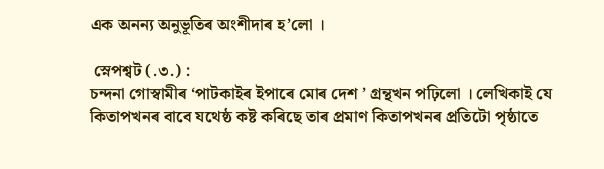এক অনন্য অনুভূতিৰ অংশীদাৰ হ’লো ।

 স্নেপশ্বট (.৩.) :
চন্দনা গোস্বামীৰ ‘পাটকাইৰ ইপাৰে মোৰ দেশ ’ গ্ৰন্থখন পঢ়িলো । লেখিকাই যে কিতাপখনৰ বাবে যথেষ্ঠ কষ্ট কৰিছে তাৰ প্ৰমাণ কিতাপখনৰ প্ৰতিটো পৃষ্ঠাতে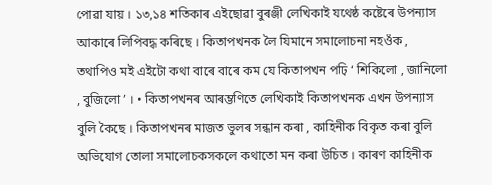পোৱা যায় । ১৩,১৪ শতিকাৰ এইছোৱা বুৰঞ্জী লেখিকাই যথেষ্ঠ কষ্টেৰে উপন্যাস আকাৰে লিপিবদ্ধ কৰিছে । কিতাপখনক লৈ যিমানে সমালোচনা নহওঁক , তথাপিও মই এইটো কথা বাৰে বাৰে কম যে কিতাপখন পঢ়ি ‘ শিকিলো , জানিলো , বুজিলো ’ । • কিতাপখনৰ আৰম্ভণিতে লেখিকাই কিতাপখনক এখন উপন্যাস বুলি কৈছে । কিতাপখনৰ মাজত ভুলৰ সন্ধান কৰা , কাহিনীক বিকৃত কৰা বুলি অভিযোগ তোলা সমালোচকসকলে কথাতো মন কৰা উচিত । কাৰণ কাহিনীক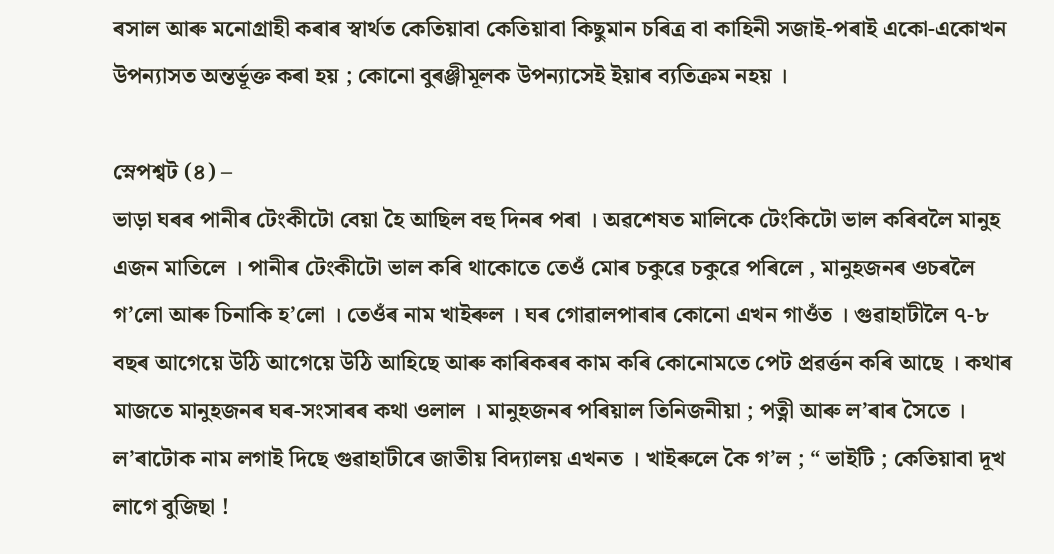ৰসাল আৰু মনোগ্ৰাহী কৰাৰ স্বাৰ্থত কেতিয়াবা কেতিয়াবা কিছুমান চৰিত্ৰ বা কাহিনী সজাই-পৰাই একো-একোখন উপন্যাসত অন্তৰ্ভূক্ত কৰা হয় ; কোনো বুৰঞ্জীমূলক উপন্যাসেই ইয়াৰ ব্যতিক্ৰম নহয় ।

স্নেপশ্বট (৪) –
ভাড়া ঘৰৰ পানীৰ টেংকীটো বেয়া হৈ আছিল বহু দিনৰ পৰা । অৱশেষত মালিকে টেংকিটো ভাল কৰিবলৈ মানুহ এজন মাতিলে । পানীৰ টেংকীটো ভাল কৰি থাকোতে তেওঁ মোৰ চকুৱে চকুৱে পৰিলে , মানুহজনৰ ওচৰলৈ গ’লো আৰু চিনাকি হ’লো । তেওঁৰ নাম খাইৰুল । ঘৰ গোৱালপাৰাৰ কোনো এখন গাওঁত । গুৱাহাটীলৈ ৭-৮ বছৰ আগেয়ে উঠি আগেয়ে উঠি আহিছে আৰু কাৰিকৰৰ কাম কৰি কোনোমতে পেট প্ৰৱৰ্ত্তন কৰি আছে । কথাৰ মাজতে মানুহজনৰ ঘৰ-সংসাৰৰ কথা ওলাল । মানুহজনৰ পৰিয়াল তিনিজনীয়া ; পত্নী আৰু ল’ৰাৰ সৈতে । ল’ৰাটোক নাম লগাই দিছে গুৱাহাটীৰে জাতীয় বিদ্যালয় এখনত । খাইৰুলে কৈ গ’ল ; “ ভাইটি ; কেতিয়াবা দূখ লাগে বুজিছা !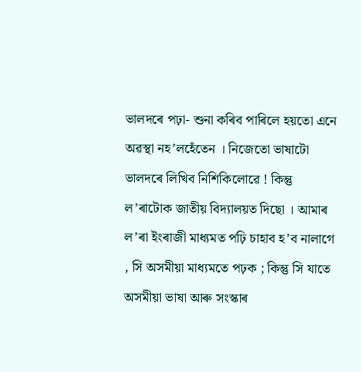ভালদৰে পঢ়া- শুনা কৰিব পাৰিলে হয়তো এনে অৱস্থা নহ’লহেঁতেন । নিজেতো ভাষাটো ভালদৰে লিখিব নিশিকিলোৱে ! কিন্তু ল’ৰাটোক জাতীয় বিদ্যালয়ত দিছো । আমাৰ ল’ৰা ইংৰাজী মাধ্যমত পঢ়ি চাহাব হ’ব নালাগে , সি অসমীয়া মাধ্যমতে পঢ়ক ; কিন্তু সি যাতে অসমীয়া ভাষা আৰু সংস্কাৰ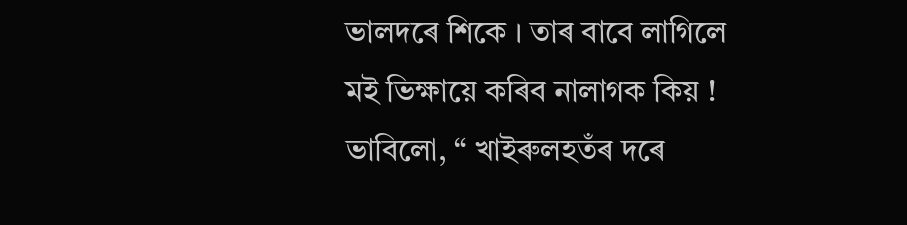ভালদৰে শিকে । তাৰ বাবে লাগিলে মই ভিক্ষায়ে কৰিব নালাগক কিয় ! ভাবিলো, “ খাইৰুলহতঁৰ দৰে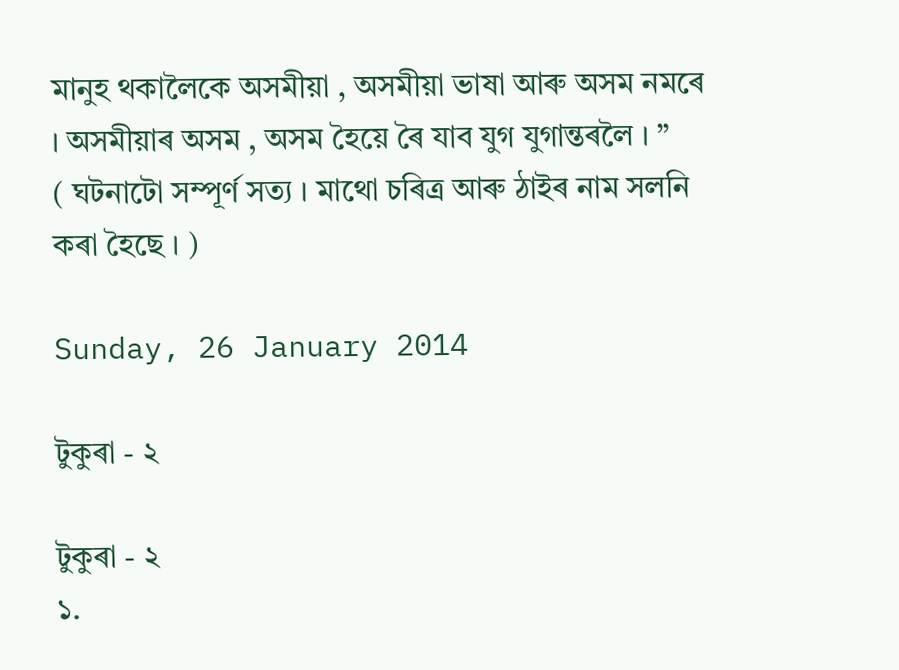মানুহ থকালৈকে অসমীয়া , অসমীয়া ভাষা আৰু অসম নমৰে । অসমীয়াৰ অসম , অসম হৈয়ে ৰৈ যাব যুগ যুগান্তৰলৈ । ”
( ঘটনাটো সম্পূৰ্ণ সত্য । মাথো চৰিত্ৰ আৰু ঠাইৰ নাম সলনি কৰা হৈছে । )

Sunday, 26 January 2014

টুকুৰা - ২

টুকুৰা - ২
১.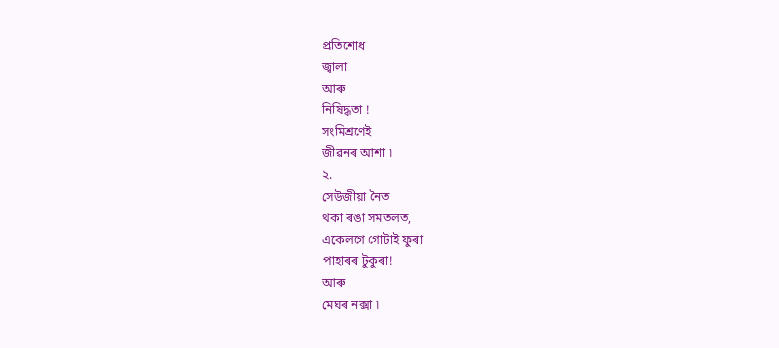প্ৰতিশোধ
জ্বালা
আৰু
নিষিদ্ধতা !
সংমিশ্ৰণেই
জীৱনৰ আশা ৷
২.
সেউজীয়া নৈত
থকা ৰঙা সমতলত,
একেলগে গোটাই ফুৰা
পাহাৰৰ টুকুৰা!
আৰু
মেঘৰ নক্সা ৷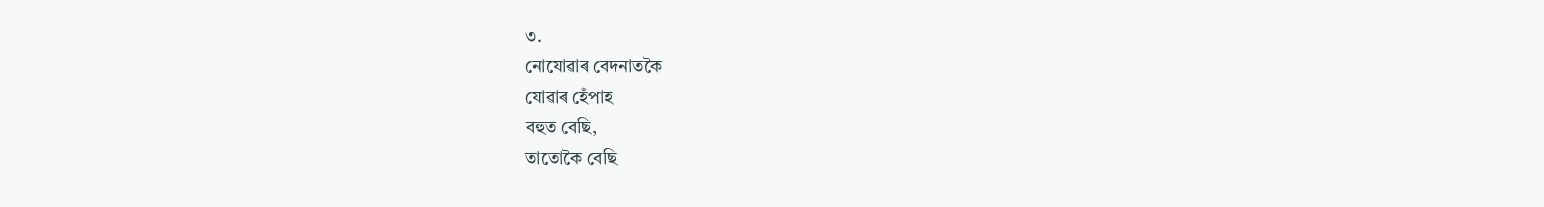৩.
নোযোৱাৰ বেদনাতকৈ
যোৱাৰ হেঁপাহ
বহুত বেছি,
তাতোকৈ বেছি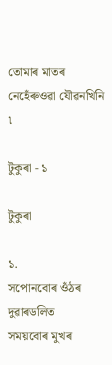তোমাৰ মাতৰ
নেহেঁৰুওৱা যৌৱনখিনি  ৷

টুকুৰা - ১

টুকুৰা

১.
সপোনবোৰ ওঁঠৰ দুৱাৰডলিত
সময়বোৰ মুখৰ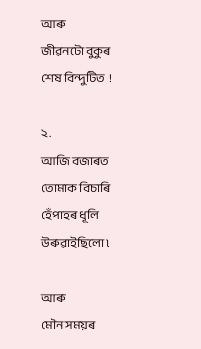আৰু
জীৱনটো বুকুৰ
শেষ বিন্দুটিত  !

২.
আজি বজাৰত
তোমাক বিচাৰি
হেঁপাহৰ ধূলি
উৰুৱাইছিলো ৷

আৰু
মৌন সময়ৰ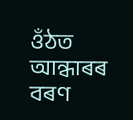ওঁঠত আন্ধাৰৰ
বৰণ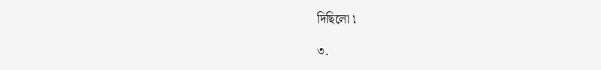দিছিলো ৷

৩.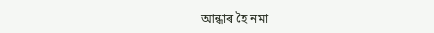আন্ধাৰ হৈ নমা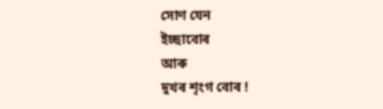সোণ যেন
ইচ্ছাবোৰ
আৰু
দুখৰ শৃংগ বোৰ !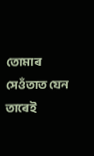তোমাৰ সেওঁতাত যেন
তাৰেই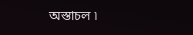অস্তাচল ৷